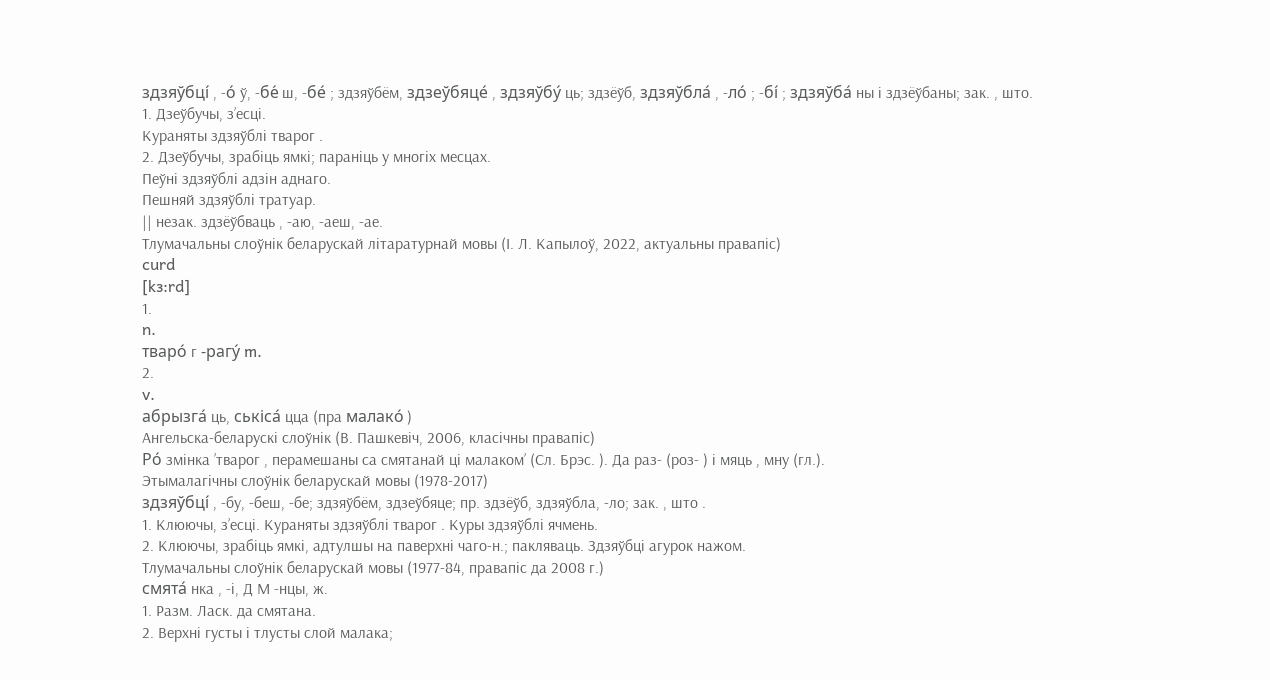здзяўбці́ , -о́ ў, -бе́ ш, -бе́ ; здзяўбём, здзеўбяце́ , здзяўбу́ ць; здзёўб, здзяўбла́ , -ло́ ; -бі́ ; здзяўба́ ны і здзёўбаны; зак. , што.
1. Дзеўбучы, з’есці.
Кураняты здзяўблі тварог .
2. Дзеўбучы, зрабіць ямкі; параніць у многіх месцах.
Пеўні здзяўблі адзін аднаго.
Пешняй здзяўблі тратуар.
|| незак. здзёўбваць , -аю, -аеш, -ае.
Тлумачальны слоўнік беларускай літаратурнай мовы (І. Л. Капылоў, 2022, актуальны правапіс)
curd
[kɜ:rd]
1.
n.
тваро́ г -рагу́ m.
2.
v.
абрызга́ ць, ськіса́ цца (пра малако́ )
Ангельска-беларускі слоўнік (В. Пашкевіч, 2006, класічны правапіс)
Ро́ змінка ’тварог , перамешаны са смятанай ці малаком’ (Сл. Брэс. ). Да раз- (роз- ) і мяць , мну (гл.).
Этымалагічны слоўнік беларускай мовы (1978-2017)
здзяўбці́ , ‑бу, ‑беш, ‑бе; здзяўбём, здзеўбяце; пр. здзёўб, здзяўбла, ‑ло; зак. , што .
1. Клюючы, з’есці. Кураняты здзяўблі тварог . Куры здзяўблі ячмень.
2. Клюючы, зрабіць ямкі, адтулшы на паверхні чаго‑н.; пакляваць. Здзяўбці агурок нажом.
Тлумачальны слоўнік беларускай мовы (1977-84, правапіс да 2008 г.)
смята́ нка , ‑і, Д М ‑нцы, ж.
1. Разм. Ласк. да смятана.
2. Верхні густы і тлусты слой малака;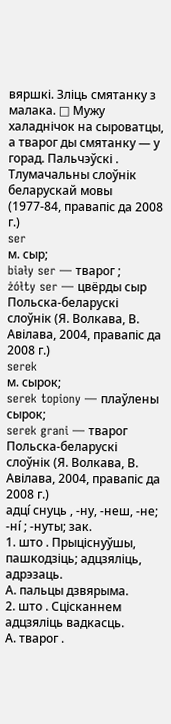вяршкі. Зліць смятанку з малака. □ Мужу халаднічок на сыроватцы, а тварог ды смятанку — у горад. Пальчэўскі .
Тлумачальны слоўнік беларускай мовы (1977-84, правапіс да 2008 г.)
ser
м. сыр;
biały ser — тварог ;
żółty ser — цвёрды сыр
Польска-беларускі слоўнік (Я. Волкава, В. Авілава, 2004, правапіс да 2008 г.)
serek
м. сырок;
serek topiony — плаўлены сырок;
serek grani — тварог
Польска-беларускі слоўнік (Я. Волкава, В. Авілава, 2004, правапіс да 2008 г.)
адці́ снуць , -ну, -неш, -не; -ні́ ; -нуты; зак.
1. што . Прыціснуўшы, пашкодзіць; адцзяліць, адрэзаць.
А. пальцы дзвярыма.
2. што . Сцісканнем адцзяліць вадкасць.
А. тварог .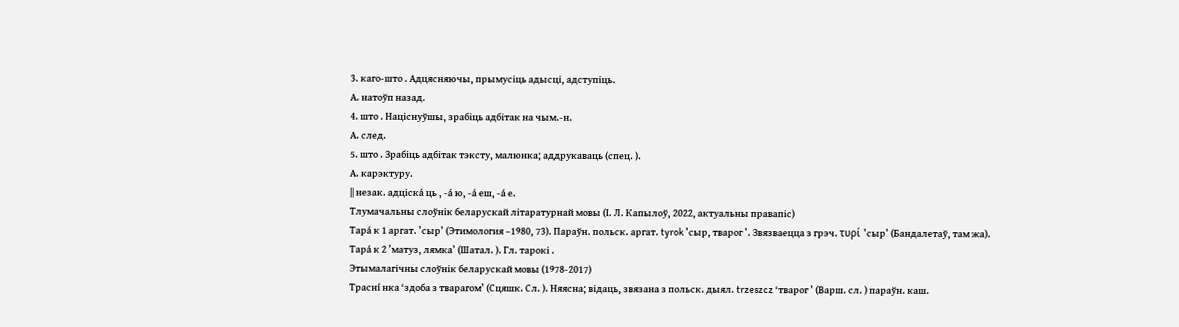3. каго-што . Адцясняючы, прымусіць адысці, адступіць.
А. натоўп назад.
4. што . Націснуўшы, зрабіць адбітак на чым.-н.
А. след.
5. што . Зрабіць адбітак тэксту, малюнка; аддрукаваць (спец. ).
А. карэктуру.
|| незак. адціска́ ць , -а́ ю, -а́ еш, -а́ е.
Тлумачальны слоўнік беларускай літаратурнай мовы (І. Л. Капылоў, 2022, актуальны правапіс)
Тара́ к 1 аргат. ’сыр’ (Этимология –1980, 73). Параўн. польск. аргат. tyrok ’сыр, тварог ’. Звязваецца з грэч. τυρί ’сыр’ (Бандалетаў, там жа).
Тара́ к 2 ’матуз, лямка’ (Шатал. ). Гл. тарокі .
Этымалагічны слоўнік беларускай мовы (1978-2017)
Трасні́ нка ‘здоба з тварагом’ (Сцяшк. Сл. ). Няясна; відаць, звязана з польск. дыял. trzeszcz ‘тварог ’ (Варш. сл. ) параўн. каш.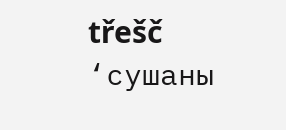třešč ‘сушаны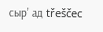сыр’ ад třeščec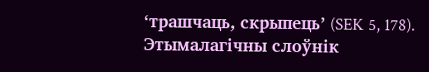‘трашчаць, скрыпець’ (SEK 5, 178).
Этымалагічны слоўнік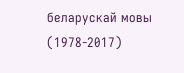беларускай мовы (1978-2017)